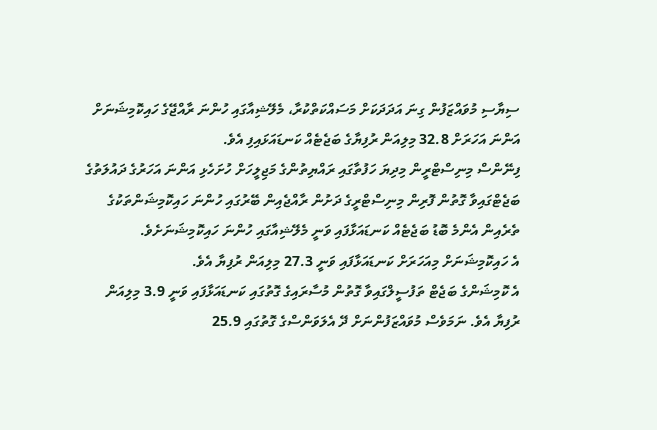ސިޔާސި މުވައްޒަފުން ގިނަ އަދަދަކަށް މަސައްކަތްކުރާ، މެލޭޝިއާގައި ހުންނަ ރާއްޖޭގެ ހައިކޮމިޝަނަށް އަންނަ އަހަރަށް 32.8 މިލިއަން ރުފިޔާގެ ބަޖެޓެއް ކަނޑައަޅައިފި އެވެ.
ފިނޭންސް މިނިސްޓްރީން މިދިޔަ ހަފުތާގައި ރައްޔިތުންގެ މަޖިލީހަށް ހުށަހެޅި އަންނަ އަހަރުގެ ދައުލަތުގެ ބަޖެޓްގައިވާ ގޮތުން ފޮރިން މިނިސްޓްރީގެ ދަށުން ރާއްޖެއިން ބޭރުގައި ހުންނަ ހައިކޮމިޝަންތަކުގެ ތެރެއިން އެންމެ ބޮޑު ބަޖެޓެއް ކަނޑައަޅާފައި ވަނީ މެލޭޝިއާގައި ހުންނަ ހައިކޮމިޝަނަށެވެ.
އެ ހައިކޮމިޝަނަށް މިއަހަރަށް ކަނޑައަޅާފައި ވަނީ 27.3 މިލިއަން ރުފިޔާ އެވެ.
އެ ކޮމިޝަންގެ ބަޖެޓް ތަފުސީލްގައިވާ ގޮތުން މުސާރައިގެ ގޮތުގައި ކަނޑައަޅާފައި ވަނީ 3.9 މިލިއަން ރުފިޔާ އެވެ. ނަމަވެސް މުވައްޒަފުންނަށް ދޭ އެލަވަންސްގެ ގޮތުގައި 25.9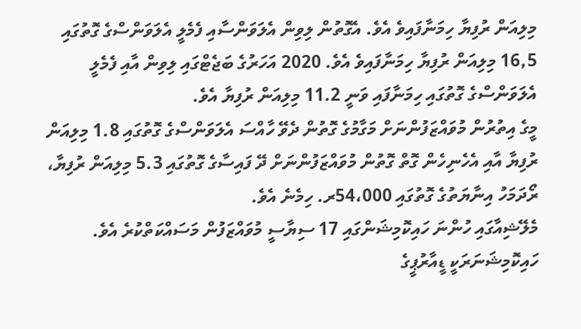މިލިއަން ރުފިޔާ ހިމަނާފައިވެ އެވެ. އެގޮތުން ލިވިން އެލަވަންސާއި ފެމެލީ އެލަވަންސްގެ ގޮތުގައި 16,5 މިލިއަން ރުފިޔާ ހިމަނާފައިވެ އެވެ. 2020 އަހަރުގެ ބަޖެޓްގައި ލިވިން އާއި ފެމެލީ އެލަވަންސްގެ ގޮތުގައި ހިމަނާފައި ވަނީ 11.2 މިލިއަން ރުފިޔާ އެވެ.
މީގެ އިތުރުން މުވައްޒަފުންނަށް މަގާމުގެ ގޮތުން ދެވޭ ހާއްސަ އެލަވަންސްގެ ގޮތުގައި 1.8 މިލިއަން ރުފިޔާ އާއި އެހެނިހެން ގޮތް ގޮތުން މުވައްޒަފުންނަށް ދޭ ފައިސާގެ ގޮތުގައި 5.3 މިލިއަން ރުފިޔާ، ރޯދަމަހު އިނާޔަތުގެ ގޮތުގައި 54،000ރ. ހިމެނެ އެވެ.
މެލޭޝިއާގައި ހުންނަ ހައިކޮމިޝަންގައި 17 ސިޔާސީ މުވައްޒަފުން މަސައްކަތްކުރެ އެވެ. ހައިކޮމިޝަނަރަކީ ޑީއާރުޕީގެ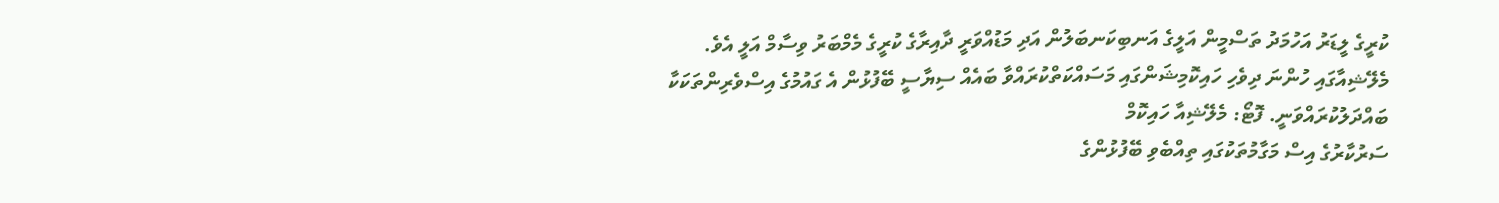ކުރީގެ ލީޑަރު އަހުމަދު ތަސްމީން އަލީގެ އަނބިކަނބަލުން އަދި މަޑުއްވަރީ ދާއިރާގެ ކުރީގެ މެމްބަރު ވިސާމް އަލީ އެވެ.
މެލޭޝިއާގައި ހުންނަ ދިވެހި ހައިކޮމިޝަންގައި މަސައްކަތްކުރައްވާ ބައެއް ސިޔާސީ ބޭފުޅުން އެ ގައުމުގެ އިސްވެރިންތަކަކާ ބައްދަލުކުރައްވަނީ. ފޮޓޯ: މެލޭޝިއާ ހައިކޮމް
ސަރުކާރުގެ އިސް މަގާމުތަކުގައި ތިއްބެވި ބޭފުޅުންގެ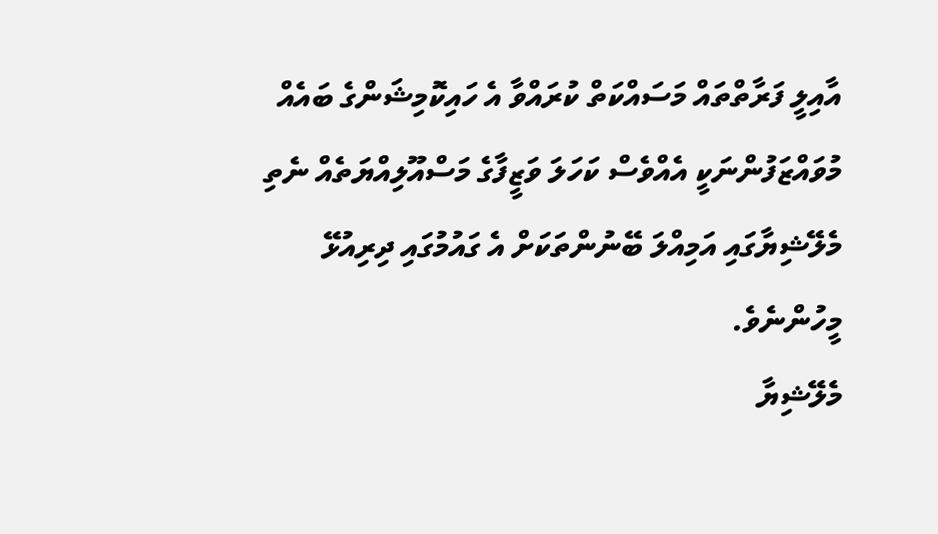އާއިލީ ފަރާތްތައް މަސައްކަތް ކުރައްވާ އެ ހައިކޮމިޝަންގެ ބައެއް މުވައްޒަފުންނަކީ އެއްވެސް ކަހަލަ ވަޒީފާގެ މަސްއޫލިއްޔަތެއް ނެތި މެލޭޝިޔާގައި އަމިއްލަ ބޭނުންތަކަށް އެ ގައުމުގައި ދިރިއުޅޭ މީހުންނެވެ.
މެލޭޝިޔާ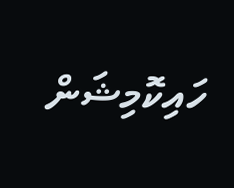ހައިކޮމިޝަން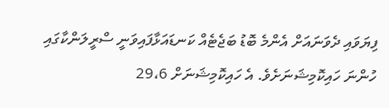ފިޔަވައި ދެވަނައަށް އެންމެ ބޮޑު ބަޖެޓެއް ކަނޑައަޅާފައިވަނީ ސްރީލަންކާގައި ހުންނަ ހައިކޮމިޝަނަށެވެ. އެ ހައިކޮމިޝަނަށް 29،6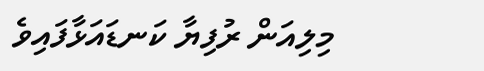މިލިއަން ރުފިޔާ ކަނޑައަޅާފައިވެ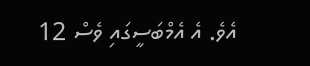އެވެ. އެ އެމްބަސީގައި ވެސް 12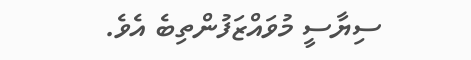ސިޔާސީ މުވައްޒަފުންތިބެ އެވެ.